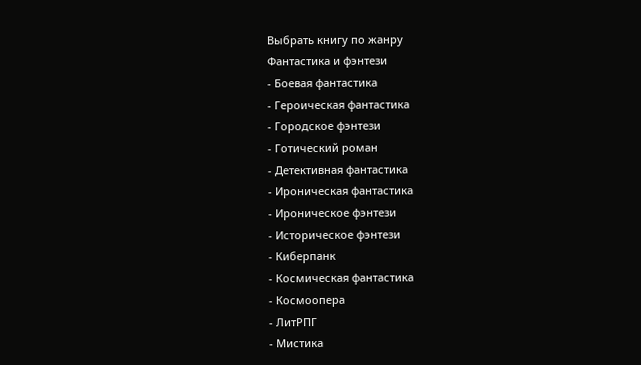Выбрать книгу по жанру
Фантастика и фэнтези
- Боевая фантастика
- Героическая фантастика
- Городское фэнтези
- Готический роман
- Детективная фантастика
- Ироническая фантастика
- Ироническое фэнтези
- Историческое фэнтези
- Киберпанк
- Космическая фантастика
- Космоопера
- ЛитРПГ
- Мистика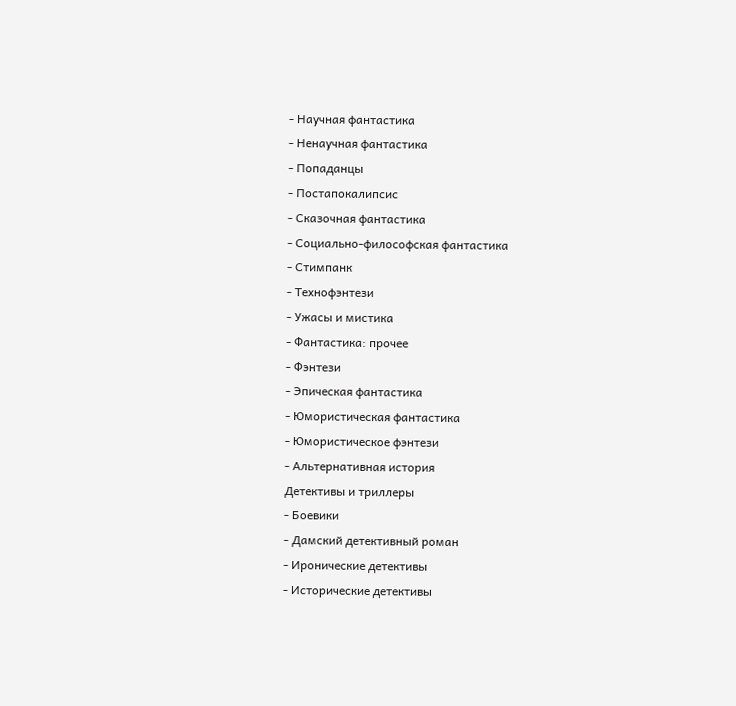- Научная фантастика
- Ненаучная фантастика
- Попаданцы
- Постапокалипсис
- Сказочная фантастика
- Социально-философская фантастика
- Стимпанк
- Технофэнтези
- Ужасы и мистика
- Фантастика: прочее
- Фэнтези
- Эпическая фантастика
- Юмористическая фантастика
- Юмористическое фэнтези
- Альтернативная история
Детективы и триллеры
- Боевики
- Дамский детективный роман
- Иронические детективы
- Исторические детективы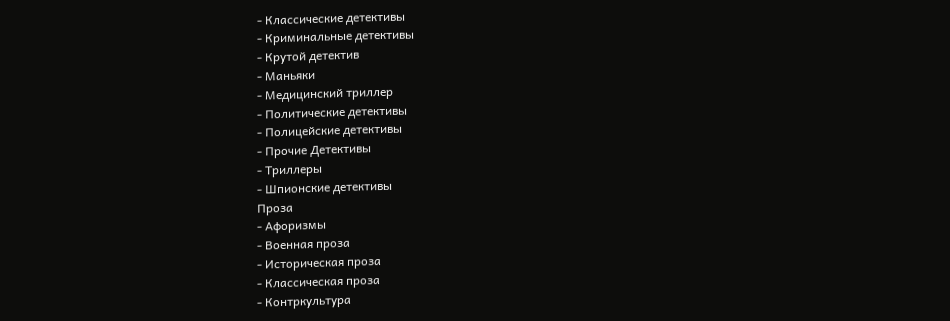- Классические детективы
- Криминальные детективы
- Крутой детектив
- Маньяки
- Медицинский триллер
- Политические детективы
- Полицейские детективы
- Прочие Детективы
- Триллеры
- Шпионские детективы
Проза
- Афоризмы
- Военная проза
- Историческая проза
- Классическая проза
- Контркультура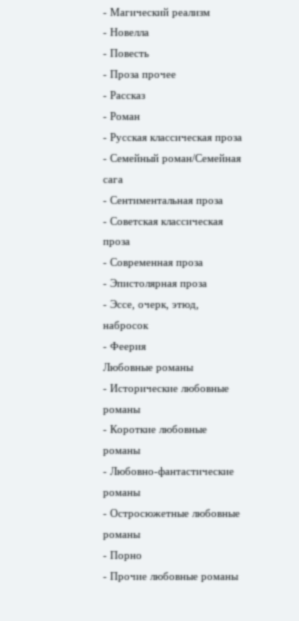- Магический реализм
- Новелла
- Повесть
- Проза прочее
- Рассказ
- Роман
- Русская классическая проза
- Семейный роман/Семейная сага
- Сентиментальная проза
- Советская классическая проза
- Современная проза
- Эпистолярная проза
- Эссе, очерк, этюд, набросок
- Феерия
Любовные романы
- Исторические любовные романы
- Короткие любовные романы
- Любовно-фантастические романы
- Остросюжетные любовные романы
- Порно
- Прочие любовные романы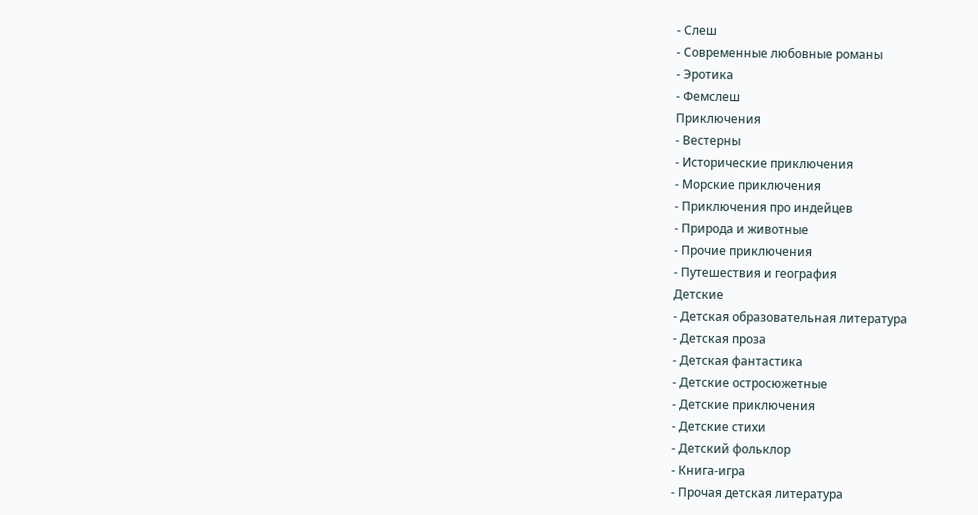- Слеш
- Современные любовные романы
- Эротика
- Фемслеш
Приключения
- Вестерны
- Исторические приключения
- Морские приключения
- Приключения про индейцев
- Природа и животные
- Прочие приключения
- Путешествия и география
Детские
- Детская образовательная литература
- Детская проза
- Детская фантастика
- Детские остросюжетные
- Детские приключения
- Детские стихи
- Детский фольклор
- Книга-игра
- Прочая детская литература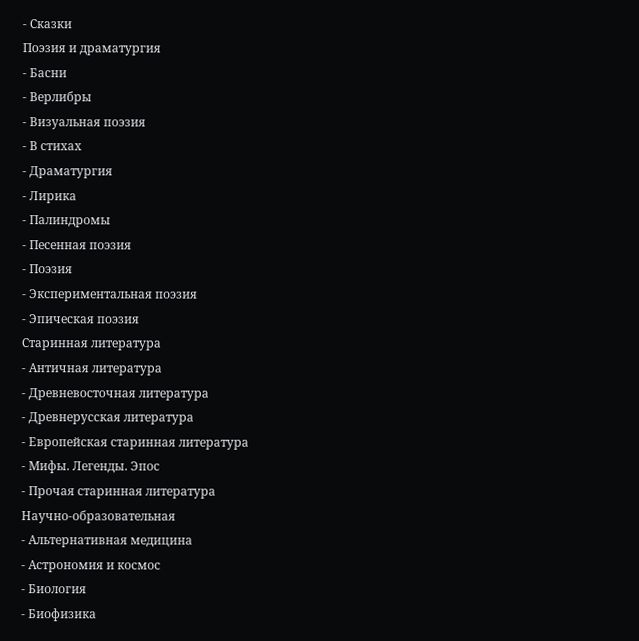- Сказки
Поэзия и драматургия
- Басни
- Верлибры
- Визуальная поэзия
- В стихах
- Драматургия
- Лирика
- Палиндромы
- Песенная поэзия
- Поэзия
- Экспериментальная поэзия
- Эпическая поэзия
Старинная литература
- Античная литература
- Древневосточная литература
- Древнерусская литература
- Европейская старинная литература
- Мифы. Легенды. Эпос
- Прочая старинная литература
Научно-образовательная
- Альтернативная медицина
- Астрономия и космос
- Биология
- Биофизика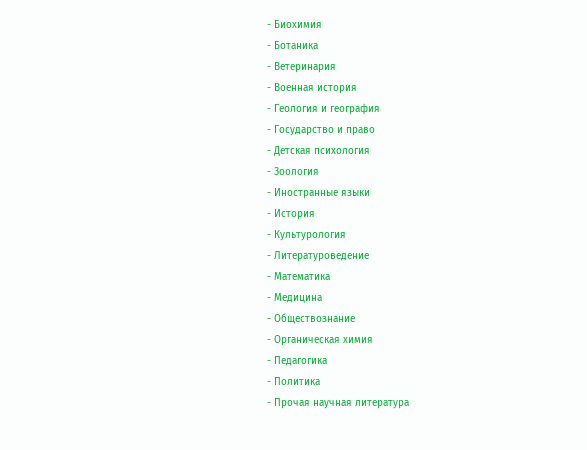- Биохимия
- Ботаника
- Ветеринария
- Военная история
- Геология и география
- Государство и право
- Детская психология
- Зоология
- Иностранные языки
- История
- Культурология
- Литературоведение
- Математика
- Медицина
- Обществознание
- Органическая химия
- Педагогика
- Политика
- Прочая научная литература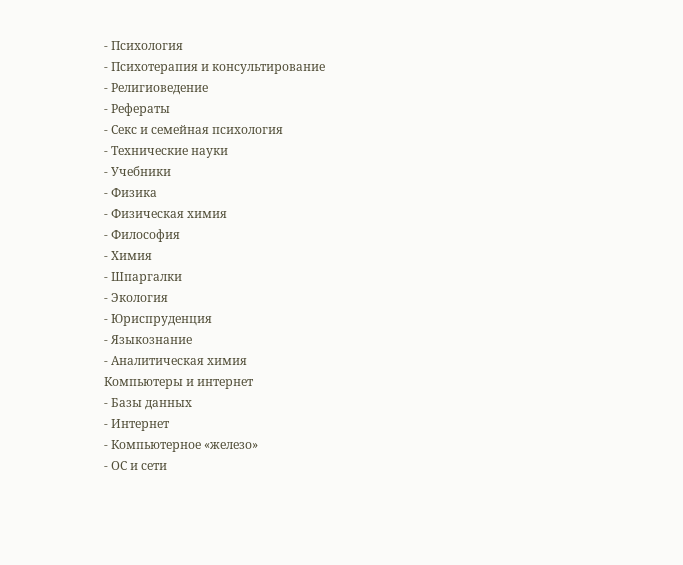- Психология
- Психотерапия и консультирование
- Религиоведение
- Рефераты
- Секс и семейная психология
- Технические науки
- Учебники
- Физика
- Физическая химия
- Философия
- Химия
- Шпаргалки
- Экология
- Юриспруденция
- Языкознание
- Аналитическая химия
Компьютеры и интернет
- Базы данных
- Интернет
- Компьютерное «железо»
- ОС и сети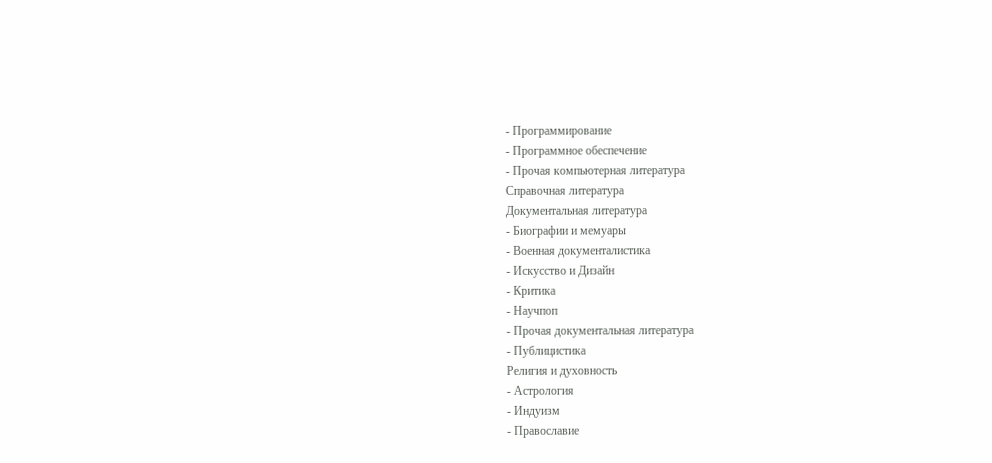- Программирование
- Программное обеспечение
- Прочая компьютерная литература
Справочная литература
Документальная литература
- Биографии и мемуары
- Военная документалистика
- Искусство и Дизайн
- Критика
- Научпоп
- Прочая документальная литература
- Публицистика
Религия и духовность
- Астрология
- Индуизм
- Православие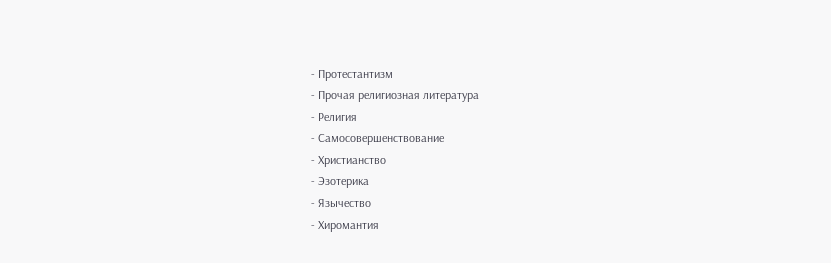- Протестантизм
- Прочая религиозная литература
- Религия
- Самосовершенствование
- Христианство
- Эзотерика
- Язычество
- Хиромантия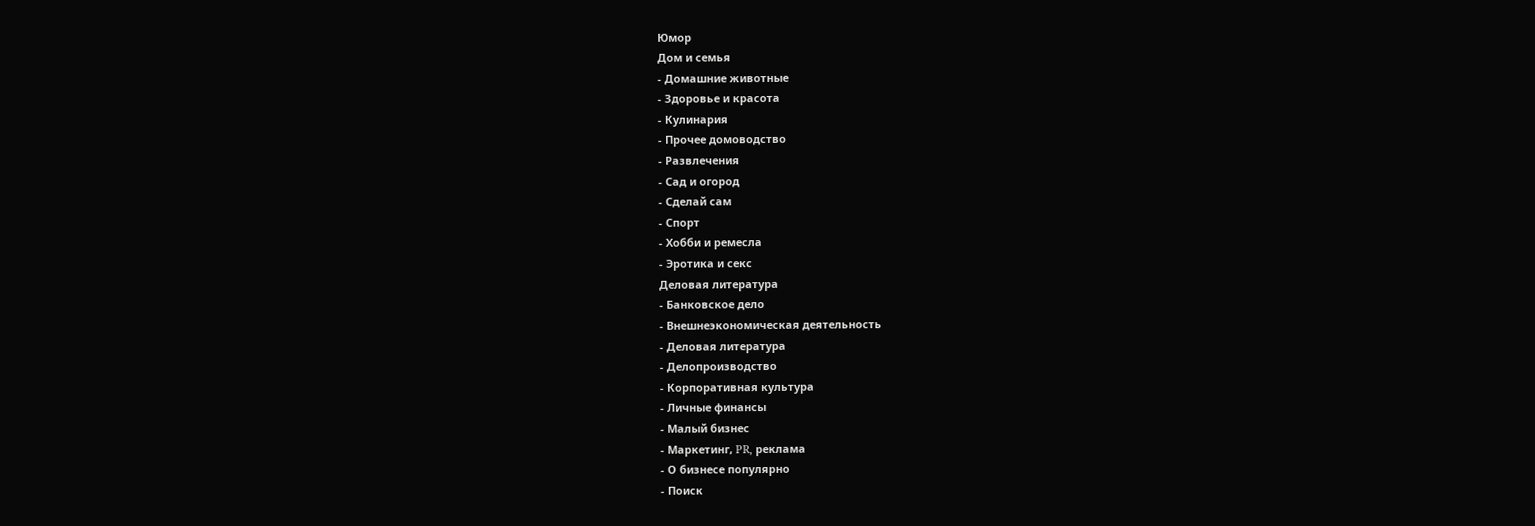Юмор
Дом и семья
- Домашние животные
- Здоровье и красота
- Кулинария
- Прочее домоводство
- Развлечения
- Сад и огород
- Сделай сам
- Спорт
- Хобби и ремесла
- Эротика и секс
Деловая литература
- Банковское дело
- Внешнеэкономическая деятельность
- Деловая литература
- Делопроизводство
- Корпоративная культура
- Личные финансы
- Малый бизнес
- Маркетинг, PR, реклама
- О бизнесе популярно
- Поиск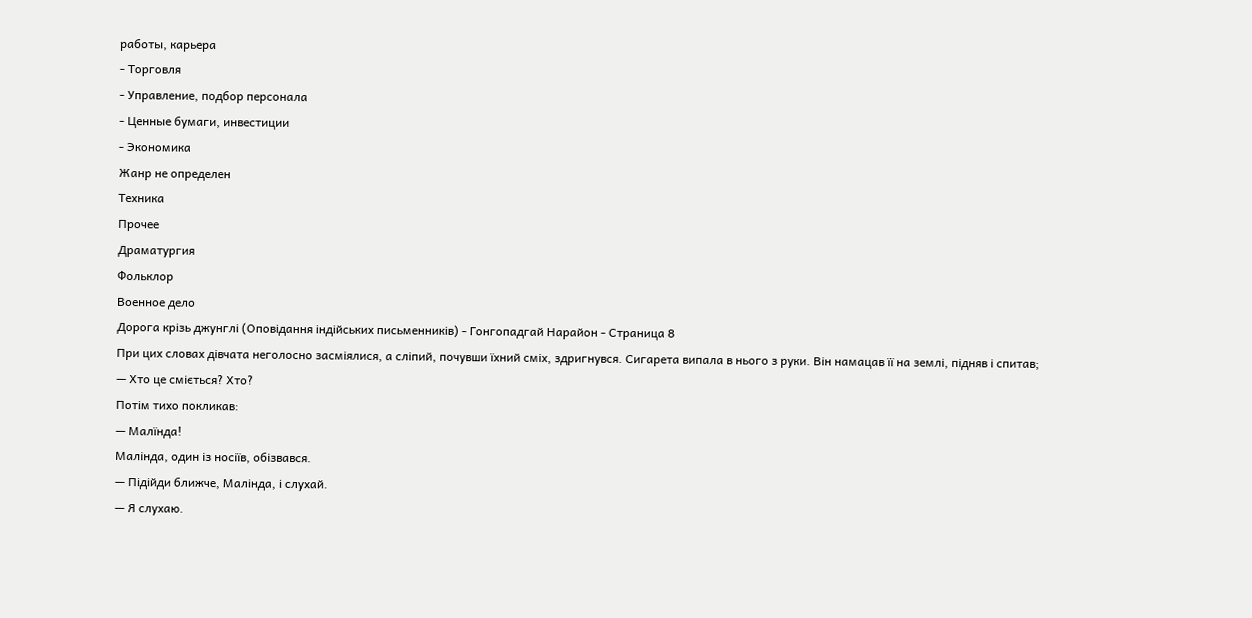работы, карьера
- Торговля
- Управление, подбор персонала
- Ценные бумаги, инвестиции
- Экономика
Жанр не определен
Техника
Прочее
Драматургия
Фольклор
Военное дело
Дорога крізь джунглі (Оповідання індійських письменників) - Гонгопадгай Нарайон - Страница 8
При цих словах дівчата неголосно засміялися, а сліпий, почувши їхний сміх, здригнувся. Сигарета випала в нього з руки. Він намацав її на землі, підняв і спитав;
— Хто це сміється? Хто?
Потім тихо покликав:
— Малїнда!
Малінда, один із носіїв, обізвався.
— Підійди ближче, Малінда, і слухай.
— Я слухаю.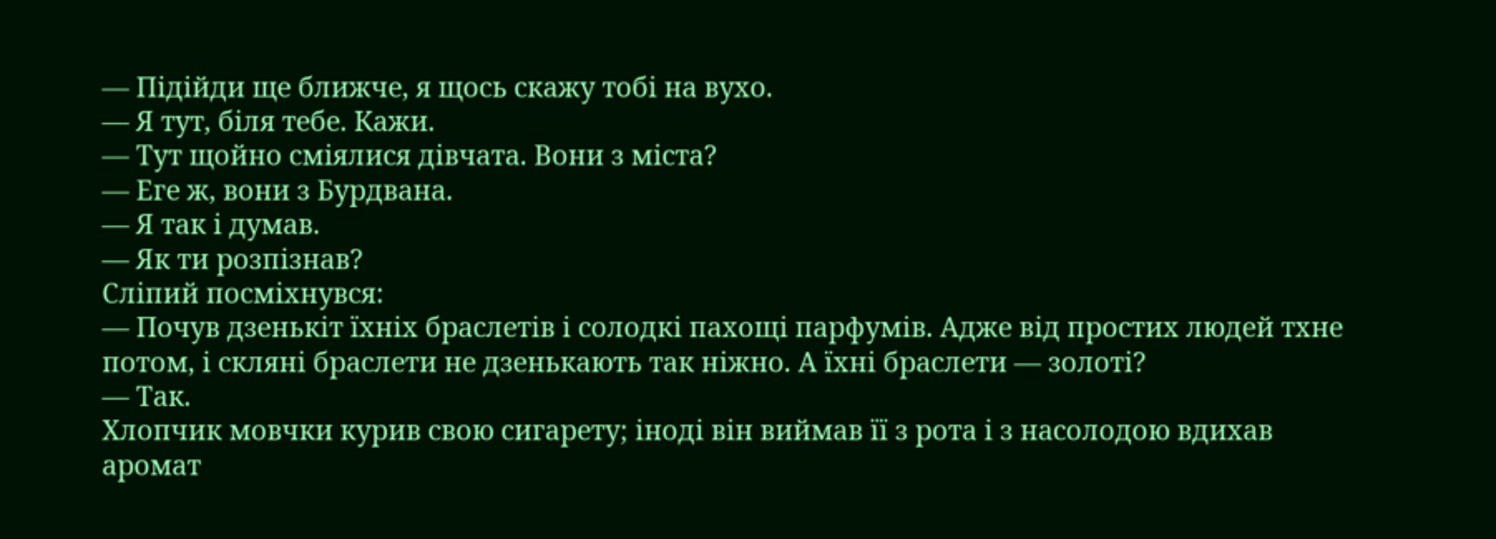— Підійди ще ближче, я щось скажу тобі на вухо.
— Я тут, біля тебе. Кажи.
— Тут щойно сміялися дівчата. Вони з міста?
— Еге ж, вони з Бурдвана.
— Я так і думав.
— Як ти розпізнав?
Сліпий посміхнувся:
— Почув дзенькіт їхніх браслетів і солодкі пахощі парфумів. Адже від простих людей тхне потом, і скляні браслети не дзенькають так ніжно. А їхні браслети — золоті?
— Так.
Хлопчик мовчки курив свою сигарету; іноді він виймав її з рота і з насолодою вдихав аромат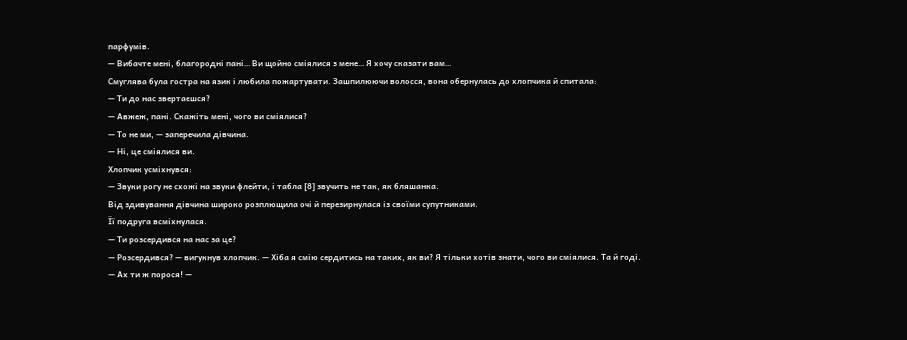парфумів.
— Вибачте мені, благородні пані… Ви щойно сміялися з мене… Я хочу сказати вам…
Смуглява була гостра на язик і любила пожартувати. Зашпилюючи волосся, вона обернулась до хлопчика й спитала:
— Ти до нас звертаєшся?
— Авжеж, пані. Скажіть мені, чого ви сміялися?
— То не ми, — заперечила дівчина.
— Ні, це сміялися ви.
Хлопчик усміхнувся:
— Звуки рогу не схожі на звуки флейти, і табла [8] звучить не так, як бляшанка.
Від здивування дівчина широко розплющила очі й перезирнулася із своїми супутниками.
Її подруга всміхнулася.
— Ти розсердився на нас за це?
— Розсердився? — вигукнув хлопчик. — Хіба я смію сердитись на таких, як ви? Я тільки хотів знати, чого ви сміялися. Та й годі.
— Ах ти ж порося! —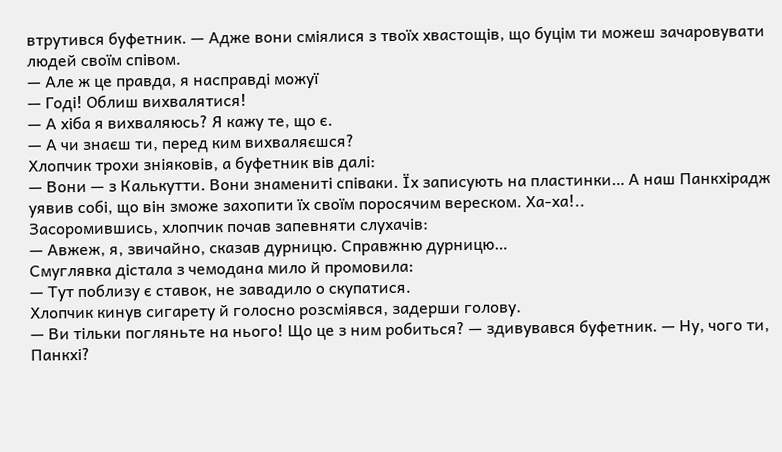втрутився буфетник. — Адже вони сміялися з твоїх хвастощів, що буцім ти можеш зачаровувати людей своїм співом.
— Але ж це правда, я насправді можуї
— Годі! Облиш вихвалятися!
— А хіба я вихваляюсь? Я кажу те, що є.
— А чи знаєш ти, перед ким вихваляєшся?
Хлопчик трохи зніяковів, а буфетник вів далі:
— Вони — з Калькутти. Вони знамениті співаки. Їх записують на пластинки… А наш Панкхірадж уявив собі, що він зможе захопити їх своїм поросячим вереском. Ха-ха!..
Засоромившись, хлопчик почав запевняти слухачів:
— Авжеж, я, звичайно, сказав дурницю. Справжню дурницю…
Смуглявка дістала з чемодана мило й промовила:
— Тут поблизу є ставок, не завадило о скупатися.
Хлопчик кинув сигарету й голосно розсміявся, задерши голову.
— Ви тільки погляньте на нього! Що це з ним робиться? — здивувався буфетник. — Ну, чого ти, Панкхі?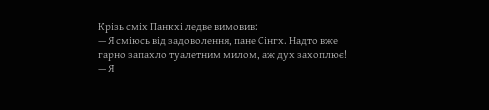Крізь сміх Панкхі ледве вимовив:
— Я сміюсь від задоволення, пане Сінгх. Надто вже гарно запахло туалетним милом, аж дух захоплює!
— Я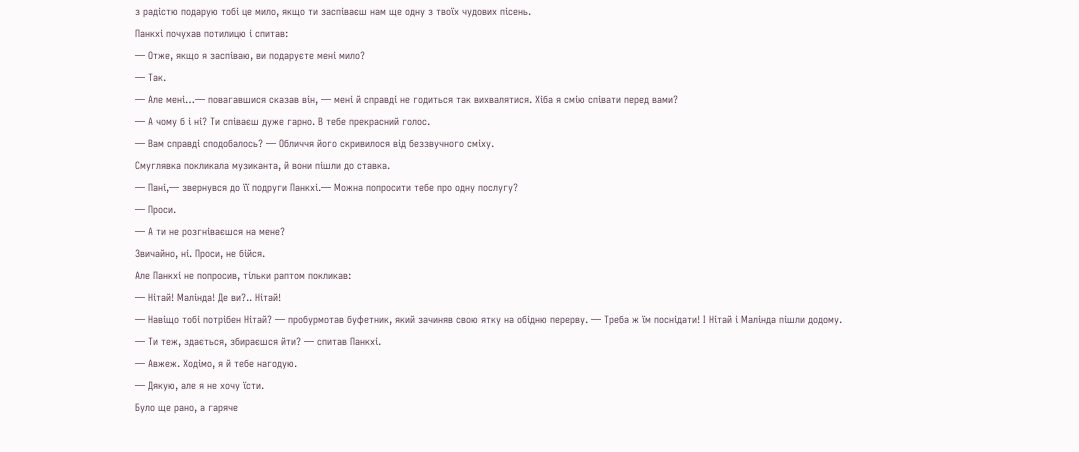з радістю подарую тобі це мило, якщо ти заспіваєш нам ще одну з твоїх чудових пісень.
Панкхі почухав потилицю і спитав:
— Отже, якщо я заспіваю, ви подаруєте мені мило?
— Так.
— Але мені…— повагавшися сказав він, — мені й справді не годиться так вихвалятися. Хіба я смію співати перед вами?
— А чому б і ні? Ти співаєш дуже гарно. В тебе прекрасний голос.
— Вам справді сподобалось? — Обличчя його скривилося від беззвучного сміху.
Смуглявка покликала музиканта, й вони пішли до ставка.
— Пані,— звернувся до її подруги Панкхі.— Можна попросити тебе про одну послугу?
— Проси.
— А ти не розгніваєшся на мене?
Звичайно, ні. Проси, не бійся.
Але Панкхі не попросив, тільки раптом покликав:
— Нітай! Малінда! Де ви?.. Нітай!
— Навіщо тобі потрібен Нітай? — пробурмотав буфетник, який зачиняв свою ятку на обідню перерву. — Треба ж їм поснідати! І Нітай і Малінда пішли додому.
— Ти теж, здається, збираєшся йти? — спитав Панкхі.
— Авжеж. Ходімо, я й тебе нагодую.
— Дякую, але я не хочу їсти.
Було ще рано, а гаряче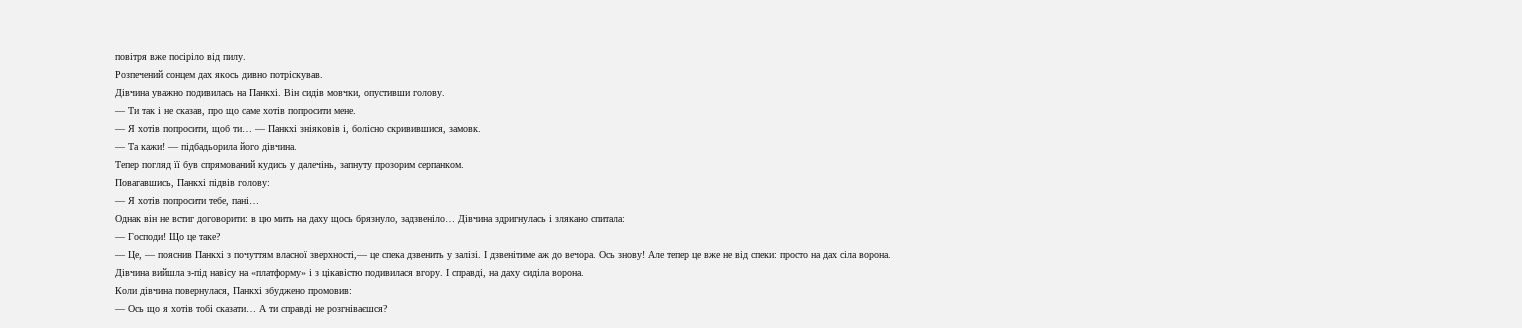повітря вже посіріло від пилу.
Розпечений сонцем дах якось дивно потріскував.
Дівчина уважно подивилась на Панкхі. Він сидів мовчки, опустивши голову.
— Ти так і не сказав, про що саме хотів попросити мене.
— Я хотів попросити, щоб ти… — Панкхі зніяковів і, болісно скривившися, замовк.
— Та кажи! — підбадьорила його дівчина.
Тепер погляд її був спрямований кудись у далечінь, запнуту прозорим серпанком.
Повагавшись, Панкхі підвів голову:
— Я хотів попросити тебе, пані…
Однак він не встиг договорити: в цю мить на даху щось брязнуло, задзвеніло… Дівчина здригнулась і злякано спитала:
— Господи! Що це таке?
— Це, — пояснив Панкхі з почуттям власної зверхності,— це спека дзвенить у залізі. І дзвенітиме аж до вечора. Ось знову! Але тепер це вже не від спеки: просто на дах сіла ворона.
Дівчина вийшла з-під навісу на «платформу» і з цікавістю подивилася вгору. І справді, на даху сиділа ворона.
Коли дівчина повернулася, Панкхі збуджено промовив:
— Ось що я хотів тобі сказати… А ти справді не розгніваєшся?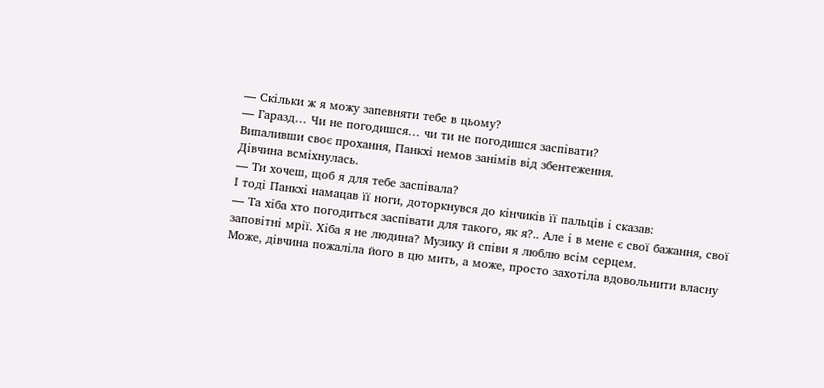— Скільки ж я можу запевняти тебе в цьому?
— Гаразд… Чи не погодишся… чи ти не погодишся заспівати?
Випаливши своє прохання, Панкхі немов занімів від збентеження.
Дівчина всміхнулась.
— Ти хочеш, щоб я для тебе заспівала?
І тоді Панкхі намацав її ноги, доторкнувся до кінчиків її пальців і сказав:
— Та хіба хто погодиться заспівати для такого, як я?.. Але і в мене є свої бажання, свої заповітні мрії. Хіба я не людина? Музику й співи я люблю всім серцем.
Може, дівчина пожаліла його в цю мить, а може, просто захотіла вдовольнити власну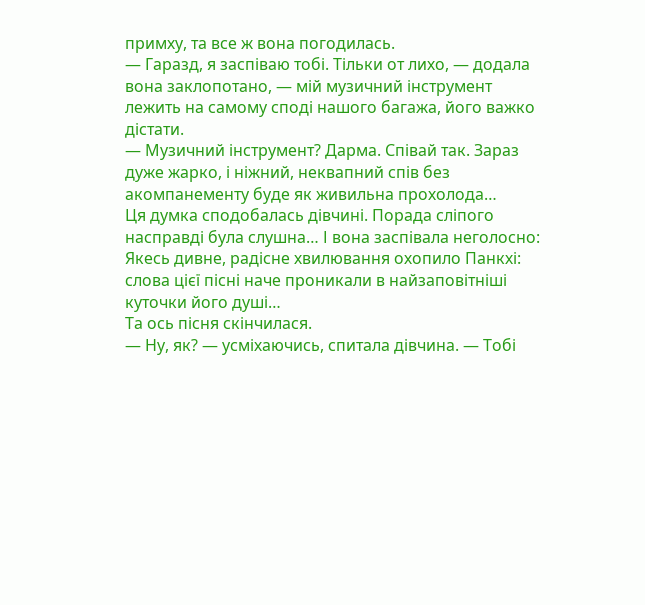примху, та все ж вона погодилась.
— Гаразд, я заспіваю тобі. Тільки от лихо, — додала вона заклопотано, — мій музичний інструмент лежить на самому споді нашого багажа, його важко дістати.
— Музичний інструмент? Дарма. Співай так. Зараз дуже жарко, і ніжний, неквапний спів без акомпанементу буде як живильна прохолода…
Ця думка сподобалась дівчині. Порада сліпого насправді була слушна… І вона заспівала неголосно:
Якесь дивне, радісне хвилювання охопило Панкхі: слова цієї пісні наче проникали в найзаповітніші куточки його душі…
Та ось пісня скінчилася.
— Ну, як? — усміхаючись, спитала дівчина. — Тобі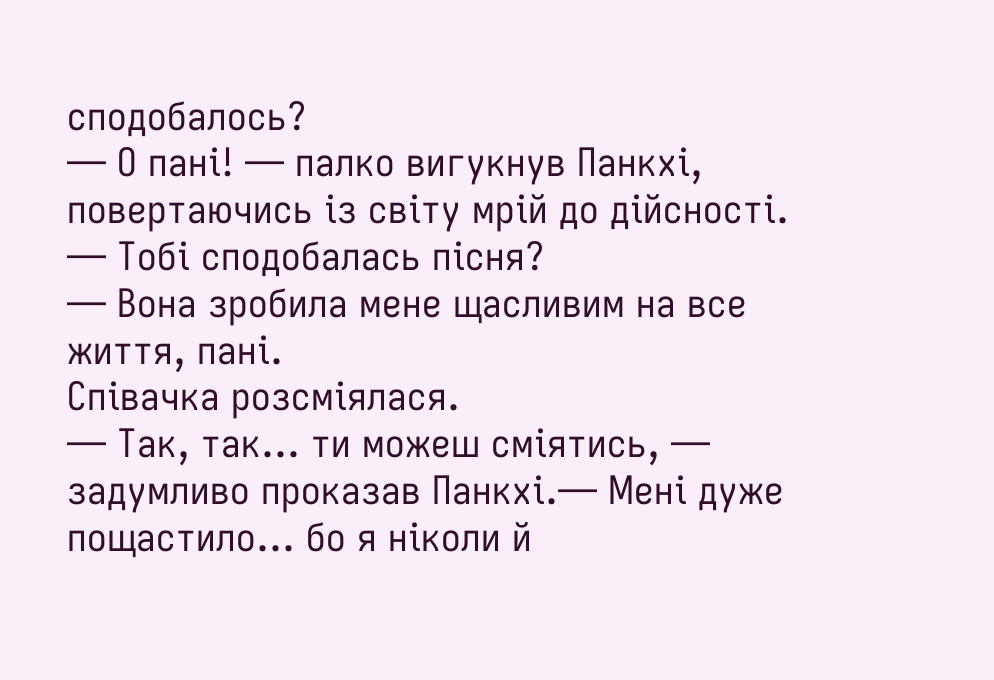сподобалось?
— О пані! — палко вигукнув Панкхі, повертаючись із світу мрій до дійсності.
— Тобі сподобалась пісня?
— Вона зробила мене щасливим на все життя, пані.
Співачка розсміялася.
— Так, так… ти можеш сміятись, — задумливо проказав Панкхі.— Мені дуже пощастило… бо я ніколи й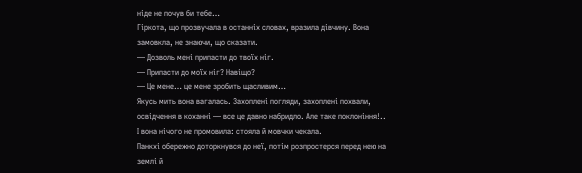ніде не почув би тебе…
Гіркота, що прозвучала в останніх словах, вразила дівчину. Вона замовкла, не знаючи, що сказати.
— Дозволь мені припасти до твоїх ніг.
— Припасти до моїх ніг? Навіщо?
— Це мене… це мене зробить щасливим…
Якусь мить вона вагалась. Захоплені погляди, захоплені похвали, освідчення в коханні — все це давно набридло. Але таке поклоніння!.. І вона нічого не промовила: стояла й мовчки чекала.
Панкхі обережно доторкнувся до неї, потім розпростерся перед нею на землі й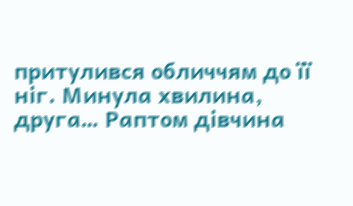притулився обличчям до її ніг. Минула хвилина, друга… Раптом дівчина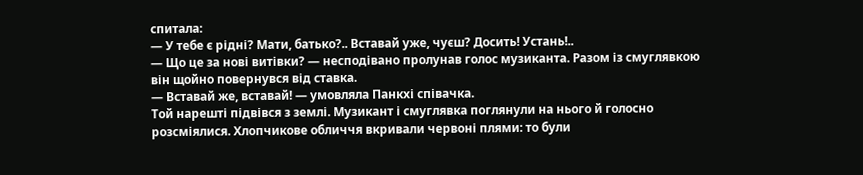спитала:
— У тебе є рідні? Мати, батько?.. Вставай уже, чуєш? Досить! Устань!..
— Що це за нові витівки? — несподівано пролунав голос музиканта. Разом із смуглявкою він щойно повернувся від ставка.
— Вставай же, вставай! — умовляла Панкхі співачка.
Той нарешті підвівся з землі. Музикант і смуглявка поглянули на нього й голосно розсміялися. Хлопчикове обличчя вкривали червоні плями: то були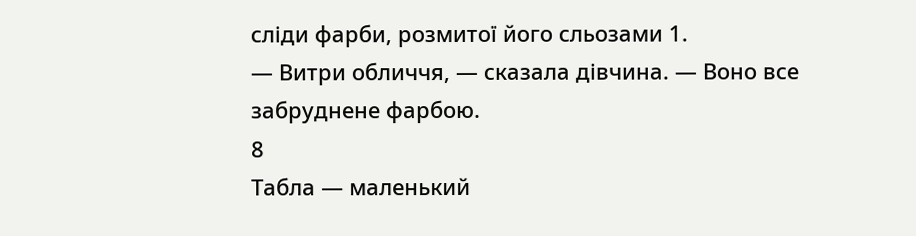сліди фарби, розмитої його сльозами 1.
— Витри обличчя, — сказала дівчина. — Воно все забруднене фарбою.
8
Табла — маленький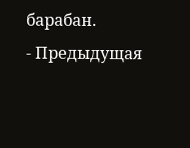барабан.
- Предыдущая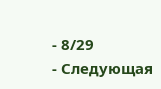- 8/29
- Следующая